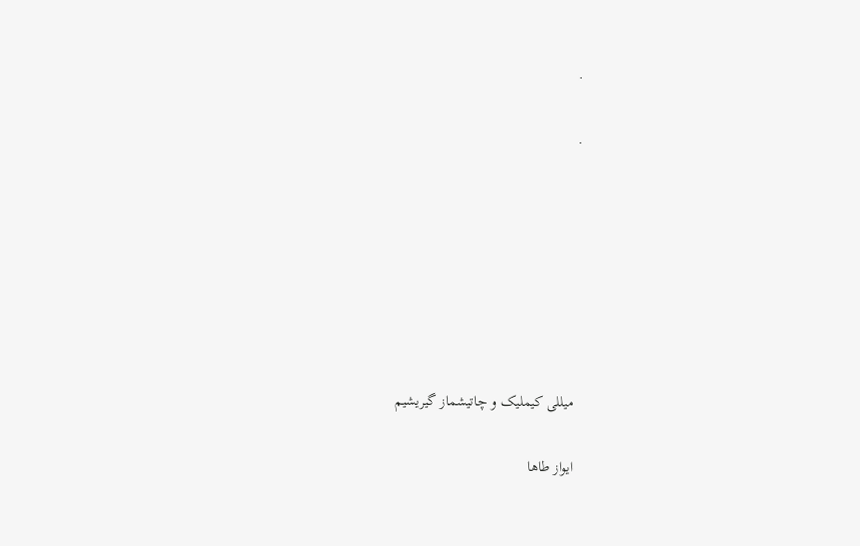.

.







  میللی کیملیک و چاتیشماز گیریشیم

  ایواز طاها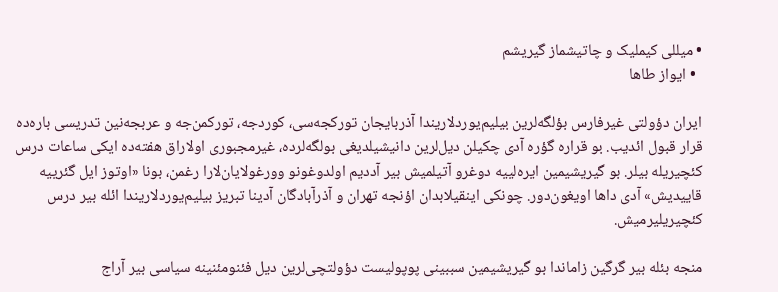• میللی کیملیک و چاتیشماز گیریشم
  • ایواز طاها

ایران دؤولتی غیرفارس بؤلگه‌لرین بیلیم‌یوردلاریندا آذربایجان تورکجه‌سی، کوردجه، تورکمن‌جه و عربجه‌نین تدریسی باره‌ده قرار قبول ائدیب. بو قراره گؤره آدی چکیلن دیل‌لرین دانیشیلدیغی بولگه‌لرده، غیرمجبوری اولاراق هفته‌ده ایکی ساعات درس کئچیریله بیلر. بو گیریشیمین ایره‌لییه دوغرو آتیلمیش بیر آددیم اولدوغونو وورغولایان‌لارا رغمن، بونا «اوتوز ایل گئرییه قاییدیش» آدی داها اویغون‌دور. چونکی اینقیلابدان اؤنجه تهران و آذرآبادگان آدینا تبریز بیلیم‌یوردلاریندا ائله بیر درس کئچیریلیرمیش.

منجه بئله بیر گرگین زاماندا بو گیریشیمین سببینی پوپولیست دؤولتچی‌لرین دیل فئنومئنینه سیاسی بیر آراج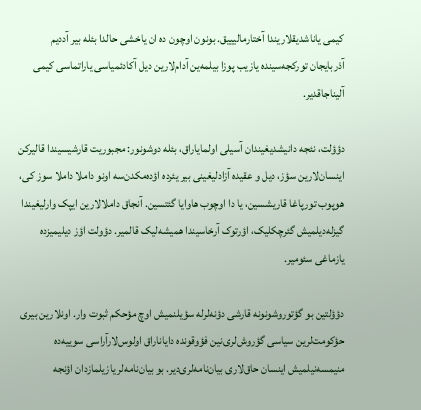کیمی یاناشدیقلاریندا آختارمالیییق. بونون اوچون ده ان یاخشی حالدا بئله بیر آددیم آذربایجان تورکجه‌سینده یازیب پوزا بیلمه‌ین آدام‌لارین دیل آکادئمیاسی یاراتماسی کیمی آلیناجاقدیر.

دؤؤلت، نئجه دانیشدیغیندان آسیلی اولمایاراق، بئله دوشونور: مجبوریت قارشیسیندا قالیرکن‌ اینسان‌لارین سؤز، دیل و عقیده آزادلیغینی بیر یئرده اؤده‌مکدن‌سه اونو داملا داملا سوز کی، هوپوب تورپاغا قاریشسین، یا دا اوچوب هاوایا گئتسین. آنجاق داملالارین ایپک وارلیغیندا گیزله‌دیلمیش گئرچکلیک، اؤرتوک آرخاسیندا همیشه‌‌لیک قالمیر. دؤولت اؤز دیلیمیزده یازماغی سئومیر.

دؤؤلتین بو گؤتوروشونونه قارشی دؤنه‌لرله سؤیلنمیش اوچ مؤحکم ثبوت وار. اونلارین بیری حؤکومت‌لرین سیاسی گؤروش‌لری‌نین فؤوقونده دایاناراق اولوس‌لارآراسی سوییه‌ده منیمسه‌نیلمیش اینسان حاق‌لاری بیان‌نامه‌لری‌دیر. بو بیان‌نامه‌لر‌ یازیلمازدان اؤنجه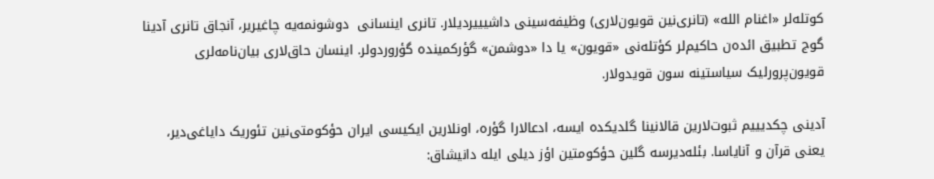کوتله‌لر «اغنام الله» (تانری‌نین قویون‌لاری) وظیفه‌سینی داشیییردیلار. تانری اینسانی  دوشونمه‌یه چاغیریر، آنجاق تانری آدینا گوج تطبیق ائده‌ن حاکیم‌لر کؤتله‌نی «قویون» یا دا «دوشمن» گؤرکمینده گؤروردولر. اینسان حاق‌لاری بیان‌نامه‌لری قویون‌پرورلیک سیاستینه سون قویدولار.

آدینی چکدیییم ثبوت‌لارین قالانینا گلدیکده ایسه، ادعالارا گؤره، اونلارین ایکیسی ایران حؤکومتی‌نین تئوریک دایاغی‌دیر، یعنی قرآن و آنایاسا. بئله‌دیرسه گلین حؤکومتین اؤز دیلی ایله دانیشاق: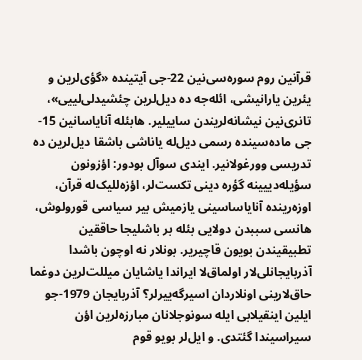قرآنین روم سوره‌سی‌نین 22-جی آیتینده «گؤی‌لرین و یئرین یارانیشی، ائله‌جه‌ ده دیل‌لرین چئشیدلی‌لییی»، تانری‌نین نیشانه‌لریندن ساییلیر. هابئله آنایاسانین 15-جی ماده‌سینده رسمی دیل‌له یاناشی باشقا دیل‌لرین ده تدریسی وورغولانیر. ایندی سوآل بودور: اؤزونون سؤیله‌دییینه گؤره دینی تکست‌لر، اؤزه‌للیک‌له قرآن، اوزه‌رینده آنایاساسینی یازمیش بیر سیاسی قورولوش، هانسی سببدن دولایی بئله بر باشلیجا حاققین تطبیقیندن بویون قاچیریر. بونلار نه اوچون باشدا آذربایجانلی‌لار اولماق‌لا ایراندا یاشایان میللت‌لرین دوغما حاق‌لارینی اونلاردان اسیرگه‌ییرلر؟ آذربایجان 1979-جو ایلین اینقیلابی ایله سونوجلانان مبارزه‌لرین اؤن سیراسیندا گئتدی. و ایل‌لر بویو قوم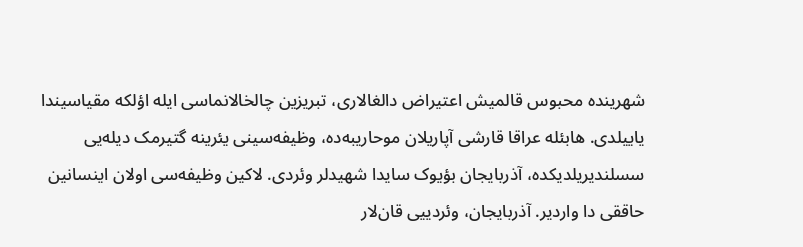شهرینده محبوس قالمیش اعتیراض دالغالاری، تبریزین چالخالانماسی ایله اؤلکه مقیاسیندا یاییلدی. هابئله عراقا قارشی آپاریلان موحاریبه‌ده، وظیفه‌سینی یئرینه گتیرمک دیله‌یی سسلندیریلدیکده، آذربایجان بؤیوک سایدا شهیدلر وئردی. لاکین وظیفه‌سی اولان اینسانین حاققی دا واردیر. آذربایجان، وئردییی قان‌لار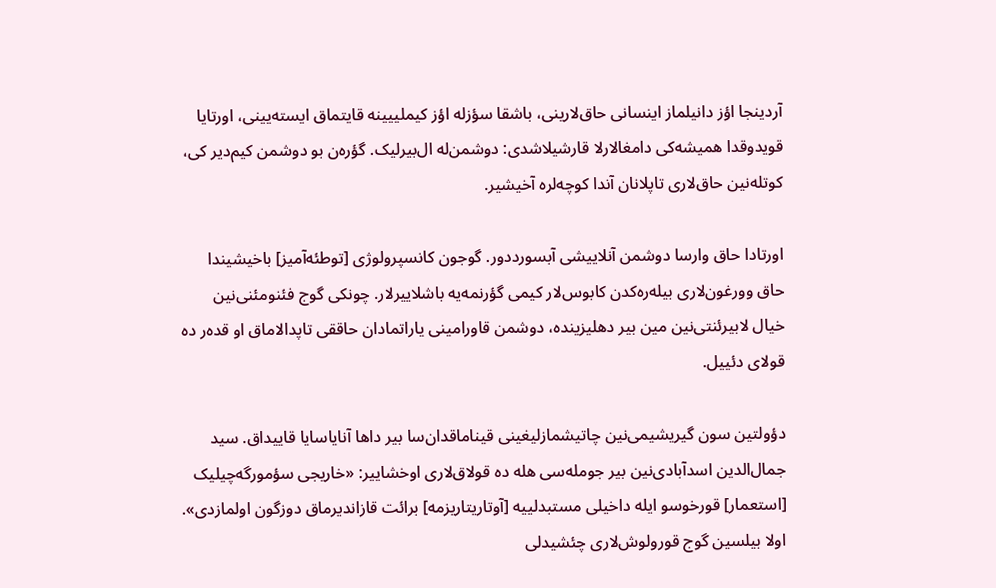آردینجا اؤز دانیلماز اینسانی حاق‌لارینی، باشقا سؤزله اؤز کیملییینه قایتماق ایسته‌یینی، اورتایا قویدوقدا همیشه‌کی دامغالارلا قارشیلاشدی: دوشمن‌له ال‌بیرلیک. گؤره‌ن بو دوشمن کیم‌دیر کی، کوتله‌نین حاق‌لاری تاپلانان آندا کوچه‌لره آخیشیر.

اورتادا حاق وارسا دوشمن آنلاییشی آبسورددور. گوجون کانسپرولوژی [توطئه‌آمیز] باخیشیندا حاق وورغون‌لاری بیله‌ره‌کدن کابوس‌لار کیمی گؤرنمه‌یه باشلاییرلار. چونکی گوج فئنومئنی‌نین خیال لابیرئنتی‌نین مین بیر دهلیزینده، دوشمن قاورامینی یاراتمادان حاققی تاپدالاماق او قده‌ر ‌ده قولای دئییل.

دؤولتین سون گیریشیمی‌نین چاتیشمازلیغینی قیناماقدان‌سا بیر داها آنا‌یاسایا قاییداق. سید جمال‌الدین اسدآبادی‌نین بیر جومله‌سی هله ده قولاق‌لاری اوخشاییر: «خاریجی سؤمورگه‌چیلیک [استعمار] قورخوسو ایله داخیلی مستبد‌لییه [آوتاریتاریزمه] برائت قازاندیرماق دوزگون اولمازدی». اولا بیلسین گوج قورولوش‌لاری چئشیدلی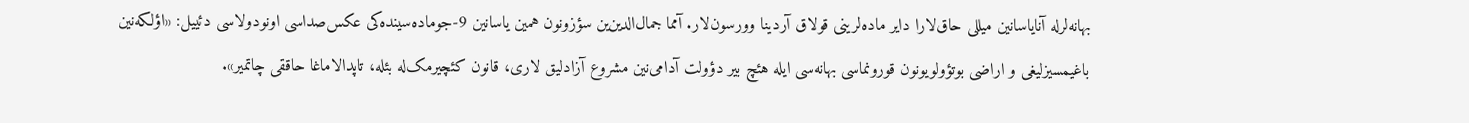بهانه‌لرله آنایاسانین میللی حاق‌لارا دایر ماده‌لرینی قولاق آردینا وورسون‌لار. آمما جمال‌الدین‌ین سؤزونون همین یاسانین 9-جوماده‌سینده‌کی عکس‌صداسی اونودولاسی دئییل: «اؤلکه‌نین باغیمسیزلیغی و اراضی بوتؤولویونون قورونماسی بهانه‌سی ایله هئچ بیر دؤولت آدامی‌نین مشروع آزادلیق لاری، قانون کئچیرمک‌له بئله، تاپدالاماغا حاققی چاتمیر».